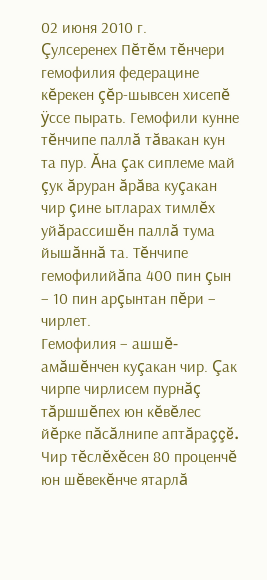02 июня 2010 г.
Çулсеренех Пĕтĕм тĕнчери гемофилия федерацине кĕрекен çĕр-шывсен хисепĕ ÿссе пырать. Гемофили кунне тĕнчипе паллă тăвакан кун та пур. Ăна çак сиплеме май çук ăруран ăрăва куçакан чир çине ытларах тимлĕх уйăрассишĕн паллă тума йышăннă та. Тĕнчипе гемофилийăпа 400 пин çын – 10 пин арçынтан пĕри – чирлет.
Гемофилия – ашшĕ-амăшĕнчен куçакан чир. Çак чирпе чирлисем пурнăç тăршшĕпех юн кĕвĕлес йĕрке пăсăлнипе аптăраççĕ. Чир тĕслĕхĕсен 80 проценчĕ юн шĕвекĕнче ятарлă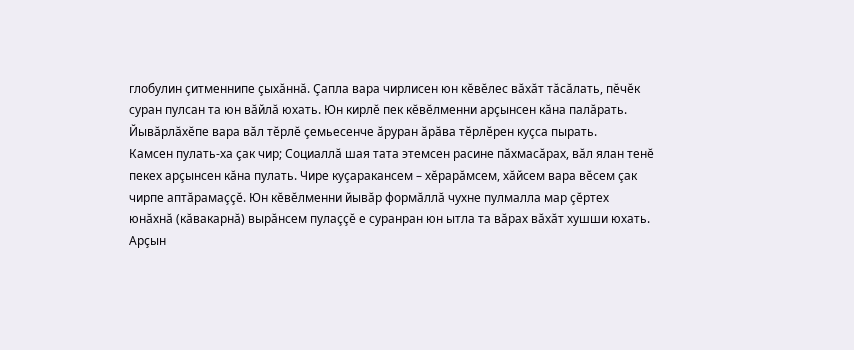глобулин çитменнипе çыхăннă. Çапла вара чирлисен юн кĕвĕлес вăхăт тăсăлать, пĕчĕк суран пулсан та юн вăйлă юхать. Юн кирлĕ пек кĕвĕлменни арçынсен кăна палăрать. Йывăрлăхĕпе вара вăл тĕрлĕ çемьесенче ăруран ăрăва тĕрлĕрен куçса пырать.
Камсен пулать-ха çак чир; Социаллă шая тата этемсен расине пăхмасăрах, вăл ялан тенĕ пекех арçынсен кăна пулать. Чире куçаракансем – хĕрарăмсем, хăйсем вара вĕсем çак чирпе аптăрамаççĕ. Юн кĕвĕлменни йывăр формăллă чухне пулмалла мар çĕртех юнăхнă (кăвакарнă) вырăнсем пулаççĕ е суранран юн ытла та вăрах вăхăт хушши юхать.
Арçын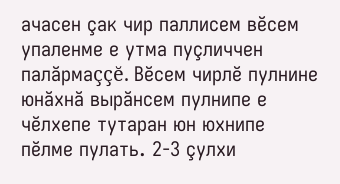ачасен çак чир паллисем вĕсем упаленме е утма пуçличчен палăрмаççĕ. Вĕсем чирлĕ пулнине юнăхнă вырăнсем пулнипе е чĕлхепе тутаран юн юхнипе пĕлме пулать. 2-3 çулхи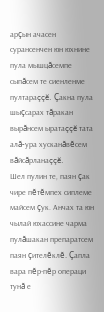арçын ачасен сурансенчен юн юхнине пула мышцăсемпе сыпăсем те сиенленме пултараççĕ. Çакна пула шыçсарах тăракан вырăнсем ыратаççĕ тата алă-ура хусканăвĕсем вăйсăрланаççĕ.
Шел пулин те, паян çак чире пĕтĕмпех сиплеме майсем çук. Анчах та юн чылай юхассине чарма пулăшакан препаратсем паян çителĕклĕ. Çапла вара пĕр-пĕр операци тунă е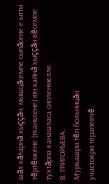шăл кăларнă хыççăн, мышцăсемпе сыпăсене е ытти тĕртĕмсене (тканьсене) юн кайнă хыççăн вĕсемпе тухтăрпа канашласа сипленмелле.
В. ГРИГОРЬЕВА,
Муркашри тĕп больницăн
участокри терапевчĕ.